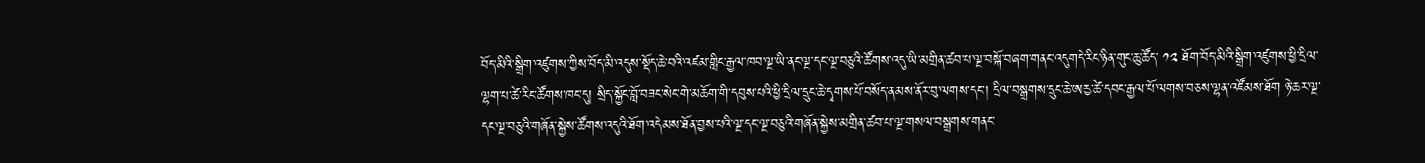བོད་མིའི་སྒྲིག་འཛུགས་ཀྱིས་བོད་མི་འདུས་སྡོད་ཆེ་བའི་འཛམ་གླིང་རྒྱལ་ཁབ་ལྔ་ཡི་ནང་ལྔ་དང་ལྔ་བཅུའི་ཚོགས་འདུ་ཡི་མགྲིན་ཚབ་པ་ལྔ་བསྐོ་བཞག་གནང་འདུགདེ་རིང་ཉིན་གུང་ཆུ་ཚོད་ ༡༢ ཐོག་བོད་མིའི་སྒྲིག་འཛུགས་ཕྱི་དྲིལ་ལྷག་པ་ཚེ་རིང་ཚོགས་ཁང་དུ། སྲིད་སྐྱོང་བློ་བཟང་སེང་གེ་མཆོག་གི་དབུས་པའི་ཕྱི་དྲིལ་དྲུང་ཆེ་དྭགས་པོ་བསོད་ནམས་ནོར་བུ་ལགས་དང་། དྲིལ་བསྒྲགས་དྲུང་ཆེ་ཨརྱ་ཚེ་དབང་རྒྱལ་པོ་ལགས་བཅས་ལྷན་འཛོམས་ཐོག ཉེ་ཆར་ལྔ་དང་ལྔ་བཅུའི་གཞོན་སྐྱེས་ཚོགས་འདུའི་ཐོག་འདེམས་ཐོན་བྱས་པའི་ལྔ་དང་ལྔ་བཅུའི་གཞོན་སྐྱེས་མགྲིན་ཚབ་པ་ལྔ་གསལ་བསྒྲགས་གནང་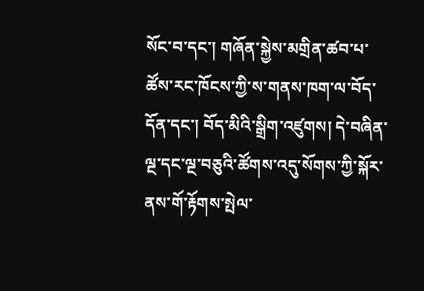སོང་བ་དང་། གཞོན་སྐྱེས་མགྲིན་ཚབ་པ་ཚོས་རང་ཁོངས་ཀྱི་ས་གནས་ཁག་ལ་བོད་དོན་དང་། བོད་མིའི་སྒྲིག་འཛུགས། དེ་བཞིན་ལྔ་དང་ལྔ་བཅུའི་ཚོགས་འདུ་སོགས་ཀྱི་སྐོར་ནས་གོ་རྟོགས་སྤེལ་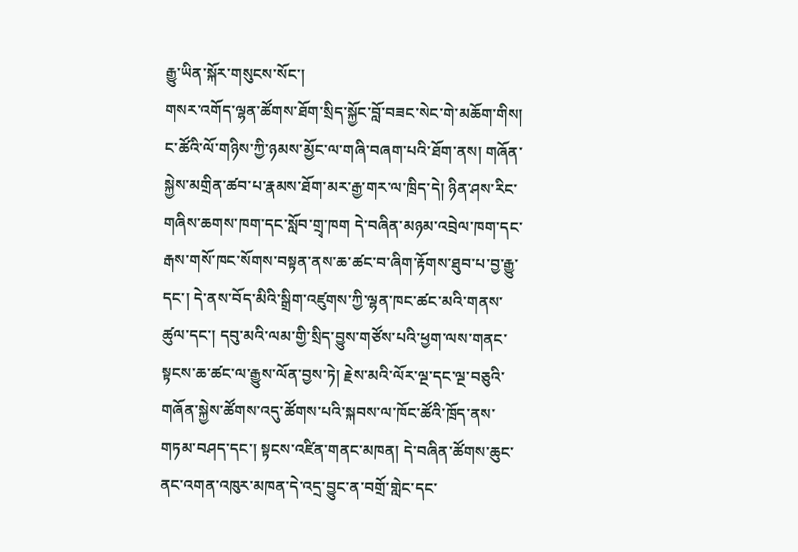རྒྱུ་ཡིན་སྐོར་གསུངས་སོང་།
གསར་འགོད་ལྷན་ཚོགས་ཐོག་སྲིད་སྐྱོང་བློ་བཟང་སེང་གེ་མཆོག་གིས། ང་ཚོའི་ལོ་གཉིས་ཀྱི་ཉམས་མྱོང་ལ་གཞི་བཞག་པའི་ཐོག་ནས། གཞོན་སྐྱེས་མགྲིན་ཚབ་པ་རྣམས་ཐོག་མར་རྒྱ་གར་ལ་ཁྲིད་དེ། ཉིན་ཤས་རིང་གཞིས་ཆགས་ཁག་དང་སློབ་གྲྭ་ཁག དེ་བཞིན་མཉམ་འབྲེལ་ཁག་དང་རྒས་གསོ་ཁང་སོགས་བསྟན་ནས་ཆ་ཚང་བ་ཞིག་རྟོགས་ཐུབ་པ་བྱ་རྒྱུ་དང་། དེ་ནས་བོད་མིའི་སྒྲིག་འཛུགས་ཀྱི་ལྷན་ཁང་ཚང་མའི་གནས་ཚུལ་དང་། དབུ་མའི་ལམ་གྱི་སྲིད་བྱུས་གཙོས་པའི་ཕྱག་ལས་གནང་སྟངས་ཆ་ཚང་ལ་རྒྱུས་ལོན་བྱས་ཏེ། རྗེས་མའི་ལོར་ལྔ་དང་ལྔ་བཅུའི་གཞོན་སྐྱེས་ཚོགས་འདུ་ཚོགས་པའི་སྐབས་ལ་ཁོང་ཚོའི་ཁྲོད་ནས་གཏམ་བཤད་དང་། སྟངས་འཛིན་གནང་མཁན། དེ་བཞིན་ཚོགས་ཆུང་ནང་འགན་འཁུར་མཁན་དེ་འདྲ་བྱུང་ན་བགྲོ་གླེང་དང་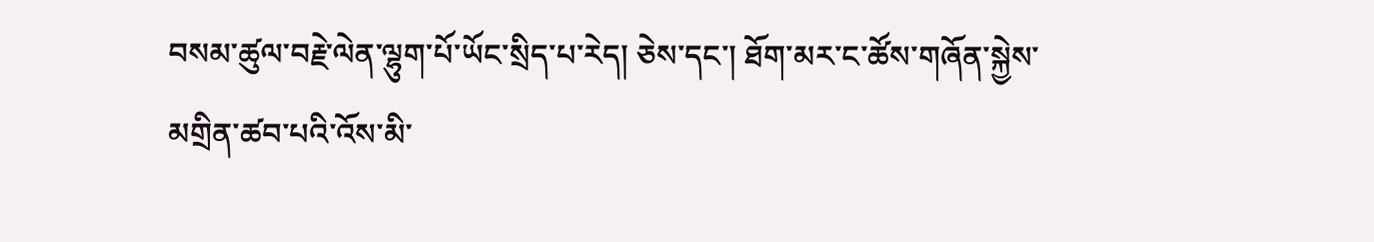བསམ་ཚུལ་བརྗེ་ལེན་ལྷུག་པོ་ཡོང་སྲིད་པ་རེད། ཅེས་དང་། ཐོག་མར་ང་ཚོས་གཞོན་སྐྱེས་མགྲིན་ཚབ་པའི་འོས་མི་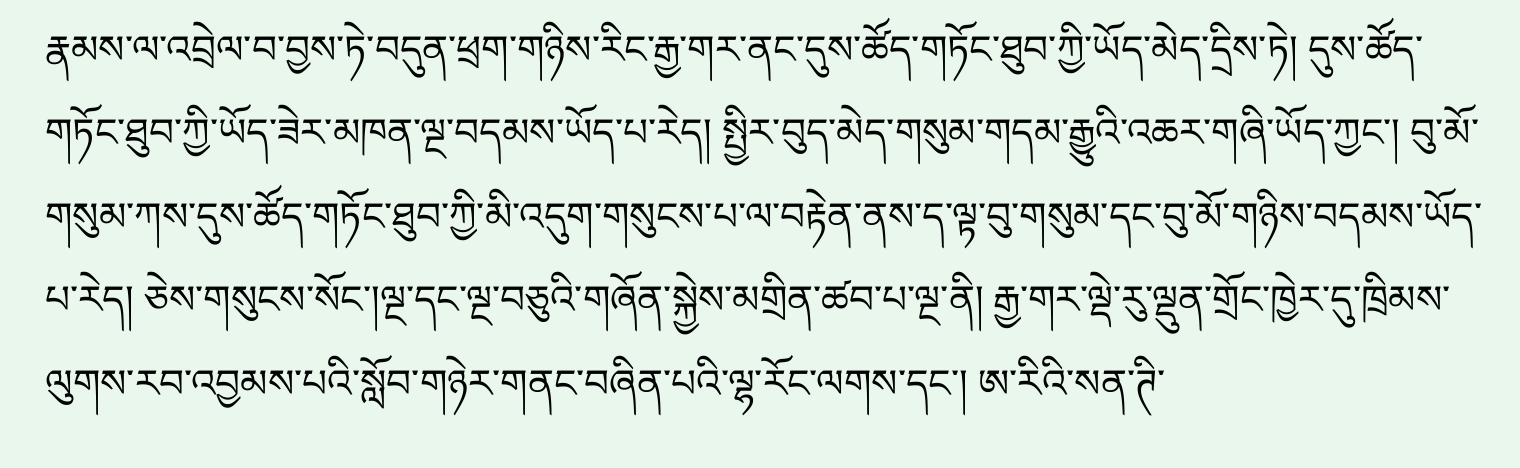རྣམས་ལ་འབྲེལ་བ་བྱས་ཏེ་བདུན་ཕྲག་གཉིས་རིང་རྒྱ་གར་ནང་དུས་ཚོད་གཏོང་ཐུབ་ཀྱི་ཡོད་མེད་དྲིས་ཏེ། དུས་ཚོད་གཏོང་ཐུབ་ཀྱི་ཡོད་ཟེར་མཁན་ལྔ་བདམས་ཡོད་པ་རེད། སྤྱིར་བུད་མེད་གསུམ་གདམ་རྒྱུའི་འཆར་གཞི་ཡོད་ཀྱང་། བུ་མོ་གསུམ་ཀས་དུས་ཚོད་གཏོང་ཐུབ་ཀྱི་མི་འདུག་གསུངས་པ་ལ་བརྟེན་ནས་ད་ལྟ་བུ་གསུམ་དང་བུ་མོ་གཉིས་བདམས་ཡོད་པ་རེད། ཅེས་གསུངས་སོང་།ལྔ་དང་ལྔ་བཅུའི་གཞོན་སྐྱེས་མགྲིན་ཚབ་པ་ལྔ་ནི། རྒྱ་གར་ལྡེ་རུ་ལྡུན་གྲོང་ཁྱེར་དུ་ཁྲིམས་ལུགས་རབ་འབྱམས་པའི་སློབ་གཉེར་གནང་བཞིན་པའི་ལྷ་རོང་ལགས་དང་། ཨ་རིའི་སན་ཊི་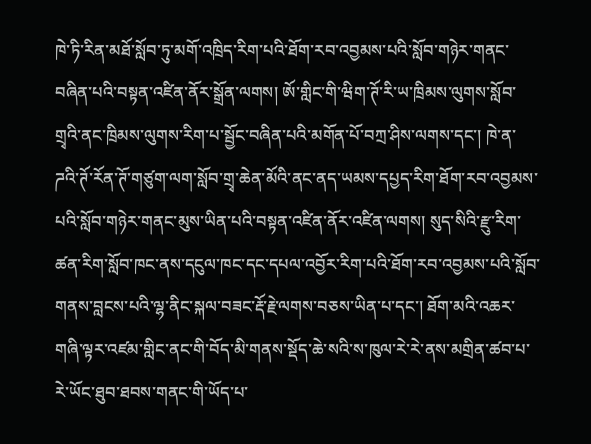ཁེ་ཏི་རིན་མཐོ་སློབ་ཏུ་མགོ་འཁྲིད་རིག་པའི་ཐོག་རབ་འབྱམས་པའི་སློབ་གཉེར་གནང་བཞིན་པའི་བསྟན་འཛིན་ནོར་སྒྲོན་ལགས། ཨོ་གླིང་གི་ཝིག་ཊོ་རི་ཡ་ཁྲིམས་ལུགས་སློབ་གྲྭའི་ནང་ཁྲིམས་ལུགས་རིག་པ་སྦྱོང་བཞིན་པའི་མགོན་པོ་བཀྲ་ཤིས་ལགས་དང་། ཁེ་ན་ཌའི་ཊོ་རོན་ཊོ་གཙུག་ལག་སློབ་གྲྭ་ཆེན་མོའི་ནང་ནད་ཡམས་དཔྱད་རིག་ཐོག་རབ་འབྱམས་པའི་སློབ་གཉེར་གནང་མུས་ཡིན་པའི་བསྟན་འཛིན་ནོར་འཛིན་ལགས། སུད་སིའི་རྫུ་རིག་ཚན་རིག་སློབ་ཁང་ནས་དངུལ་ཁང་དང་དཔལ་འབྱོར་རིག་པའི་ཐོག་རབ་འབྱམས་པའི་སློབ་གནས་བླངས་པའི་ལྷ་ནིང་སྐལ་བཟང་རྡོ་རྗེ་ལགས་བཅས་ཡིན་པ་དང་། ཐོག་མའི་འཆར་གཞི་ལྟར་འཛམ་གླིང་ནང་གི་བོད་མི་གནས་སྡོད་ཆེ་སའི་ས་ཁུལ་རེ་རེ་ནས་མགྲིན་ཚབ་པ་རེ་ཡོང་ཐུབ་ཐབས་གནང་གི་ཡོད་པ་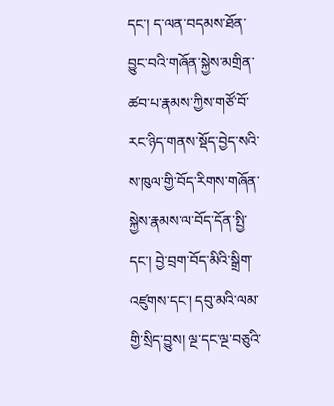དང་། ད་ལན་བདམས་ཐོན་བྱུང་བའི་གཞོན་སྐྱེས་མགྲིན་ཚབ་པ་རྣམས་ཀྱིས་གཙོ་བོ་རང་ཉིད་གནས་སྡོད་བྱེད་སའི་ས་ཁུལ་གྱི་བོད་རིགས་གཞོན་སྐྱེས་རྣམས་ལ་བོད་དོན་སྤྱི་དང་། བྱེ་བྲག་བོད་མིའི་སྒྲིག་འཛུགས་དང་། དབུ་མའི་ལམ་གྱི་སྲིད་བྱུས། ལྔ་དང་ལྔ་བཅུའི་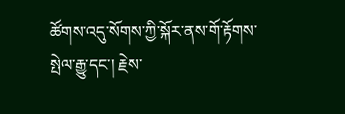ཚོགས་འདུ་སོགས་ཀྱི་སྐོར་ནས་གོ་རྟོགས་སྤེལ་རྒྱུ་དང་། རྗེས་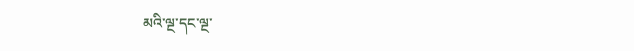མའི་ལྔ་དང་ལྔ་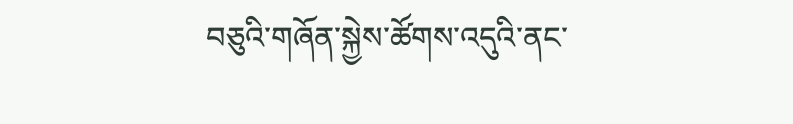བཅུའི་གཞོན་སྐྱེས་ཚོགས་འདུའི་ནང་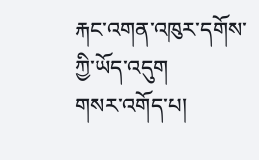རྐང་འགན་འཁུར་དགོས་ཀྱི་ཡོད་འདུག
གསར་འགོད་པ།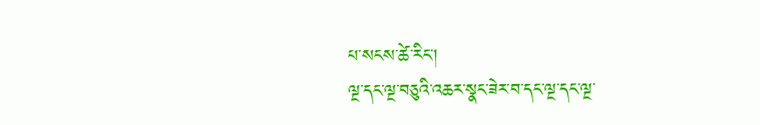པ་སངས་ཚེ་རིང་།
ལྔ་དང་ལྔ་བཅུའི་འཆར་སྣང་ཟེར་བ་དང་ལྔ་དང་ལྔ་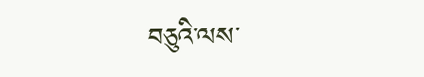བཅུའི་ལས་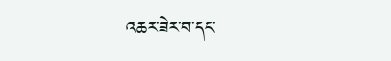འཆར་ཟེར་བ་དང་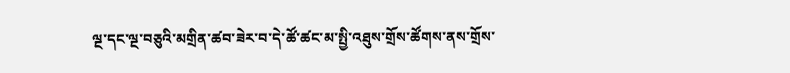ལྔ་དང་ལྔ་བཅུའི་མགྲིན་ཚབ་ཟེར་བ་དེ་ཚོ་ཚང་མ་སྤྱི་འཐུས་གྲོས་ཚོགས་ནས་གྲོས་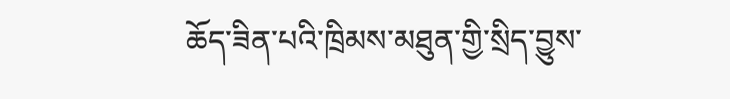ཆོད་ཟིན་པའི་ཁྲིམས་མཐུན་གྱི་སྲིད་བྱུས་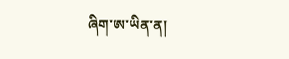ཞིག་ཨ་ཡིན་ན།